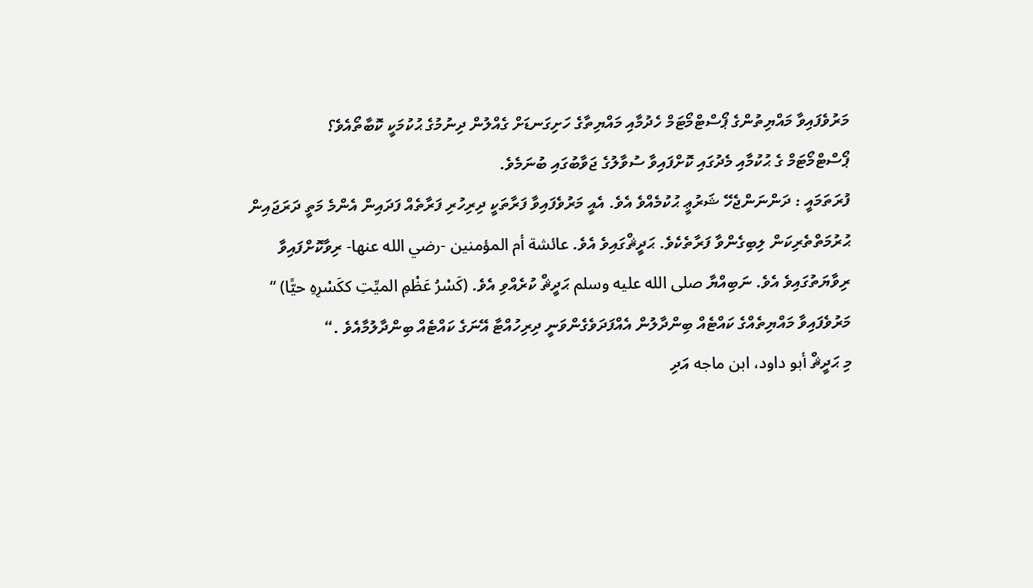މަރުވެފައިވާ މައްޔިތުންގެ ޕޯސްޓްމޯޓަމް ހެދުމާއި މައްޔިތާގެ ހަށިގަނޑަށް ގެއްލުން ދިނުމުގެ ޙުކުމަކީ ކޮބާތޯއެވެ؟
ޕޯސްޓްމޯޓަމް ގެ ޙުކުމާއި މެދުގައި ކޮށްފައިވާ ސުވާލުގެ ޖަވާބުގައި ބުނަމެވެ.
ފުރަތަމައީ : ދަންނަންޖެހޭ ޝަރުޢީ ޙުކުމެއްވެ އެވެ. އެއީ މަރުވެފައިވާ ފަރާތަކީ ދިރިހުރި ފަރާތެއް ފަދައިން އެންމެ މަތީ ދަރަޖައިން ޙުރުމަތްތެރިކަން ލިބިގެންވާ ފަރާތެކެވެ. ޙަދީޘްގައިވެ އެވެ. عائشة أم المؤمنين -رضي الله عنها- ރިވާކޮށްފައިވާ ރިވާޔަތުގައިވެ އެވެ. ނަބިއްޔާ صلى الله عليه وسلم ޙަދީޘް ކުރެއްވި އެވެ. (كَسْرُ عَظْمِ الميِّتِ ككَسْرِهِ حيًّا) “ މަރުވެފައިވާ މައްޔިތެއްގެ ކައްޓެއް ބިންދާލުން އެއްފަދަވެގެންވަނީ ދިރިހުއްޓާ އޭނަގެ ކައްޓެއް ބިންދާލުމާއެވެ .“
މި ޙަދީޘް أبو داود، ابن ماجه އަދި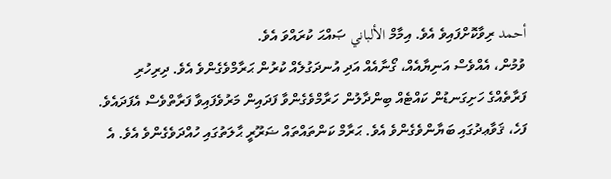أحمد ރިވާކޮށްފައިވެ އެވެ. އިމާމް الألباني ޞައްޙަ ކުރައްވަ އެވެ.
ވުމުން، އެއްވެސް އަނިޔާއެއް، ގޯނާއެއް އަދި އުނދަގުލެއް ކުރުން ޙަރާމްވެގެންވެ އެވެ. ދިރިހުރި ފަރާތެއްގެ ހަށިގަނޑުން ކައްޓެއް ބިންދާލުން ހަރާމްވެގެންވާ ފަދައިން މަރުވެފައިވާ ފަރާތްވެސް އެފަދައެވެ.
ފަހެ، ޤަވާޢދުގައި ބަޔާންވެގެންވެ އެވެ. ޙަރާމް ކަންތައްތައް ޟަރޫރީ ޙާލަތުގައި ހުއްދަވެގެންވެ އެވެ. އެ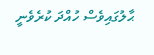ޙާލުގައިވެސް ހުއްދަ ކުރެވެނީ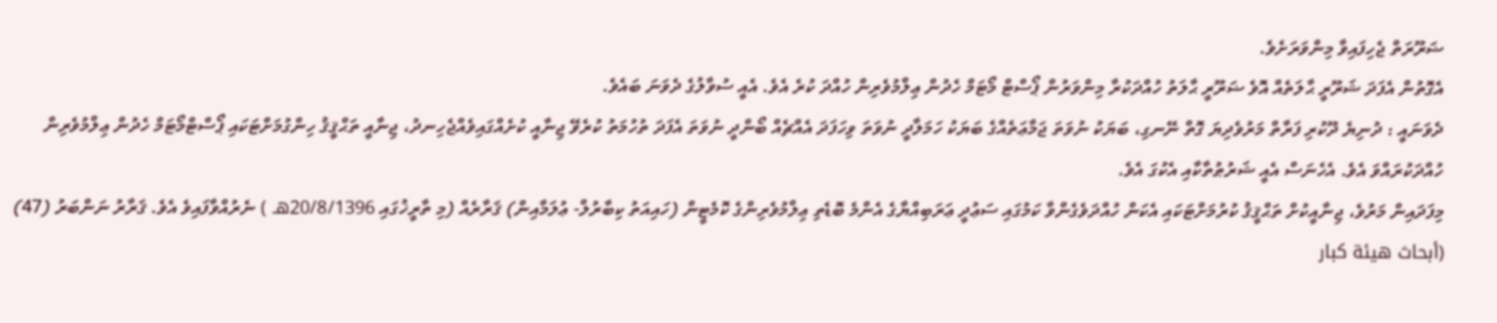ޟަރޫރަތް ޖެހިފައިވާ މިންވަރަށެވެ.
އެގޮތުން އެފަދަ ޝަރޫރީ ޙާލަތެއް އޮވެ ޟަރޫރީ ޙާލަތު ހުއްދަކުރާ މިންވަރުން ޕޯސްޓް މޯޓަމް ހެދުން ޢިލްމުވެރިން ހުއްދަ ކުރެ އެވެ. އެއީ ސުވާލުގެ ދެވަނަ ބައެވެ.
ދެވަނައީ : ދުނިޔެ ދޫކުރި ފަރާތް މަރުވެދިޔަ ގޮތް ނޭނގި، ބަޔަކު ނުވަތަ ޖަމާޢަތެއްގެ ބަޔަކު ހަމަލާދީ ނުވަތަ ވިހަފަދަ އެއްޗެއް ބޯންދީ ނުވަތަ އެފަދަ ތުހުމަތު ކުރެވޭ ޖިނާއީ ކުށެއްގައިވެއްޖެހިނދު، ޖިނާއީ ތަޙްޤީޤު ހިންގުމަށްޓަކައި ޕޯސްޓްމޯޓަމް ހެދުން ޢިލްމުވެރިން ހުއްދަކުރައްވަ އެވެ. އެހެނަސް އެއީ ޝަރުޠުތާކާއި އެކުގަ އެވެ.
މިފަދައިން މަރުވެ، ޖިނާއީކުށް ތަޙްޤީޤު ކުރުމަށްޓަކައި އެކަން ހުއްދަވެގެންވާ ކަމުގައި ސަޢުދީ ޢަރަބިއްޔާގެ އެންމެ ބޮޑެތި ޢިލްމުވެރިންގެ ކޮމެޓީން (ހައިއަތު ކިބާރުލް- ޢުލަމާއިން) ޤަރާރެއް (މި ތާރީޚުގައި 20/8/1396هـ ) ނެރުއްވާފައިވެ އެވެ. ޤަރާރު ނަންބަރު (47) (أبحاث هيئة كبار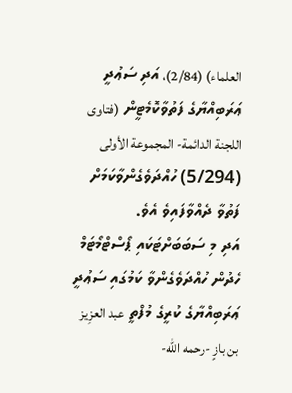العلماء) (2/84)، އަދި ސަޢުދީ ޢަރަބިއްޔާގެ ފަތުވާކޮމެޓީން (فتاوى اللجنة الدائمة- المجموعة الأولى (5/294) ހުއްދަވެގެންވާކަމަށް ފަތުވާ ދެއްވާފައިވެ އެވެ.
އަދި މި ސަބަބަށްޓަކައި ޕޯސްޓްމޯޓަމް ހެދުން ހުއްދަވެގެންވާ ކަމުގައި ސަޢުދީ ޢަރަބިއްޔާގެ ކުރީގެ މުފްތީ عبد العزِيز بن بازٍ -رحمه الله-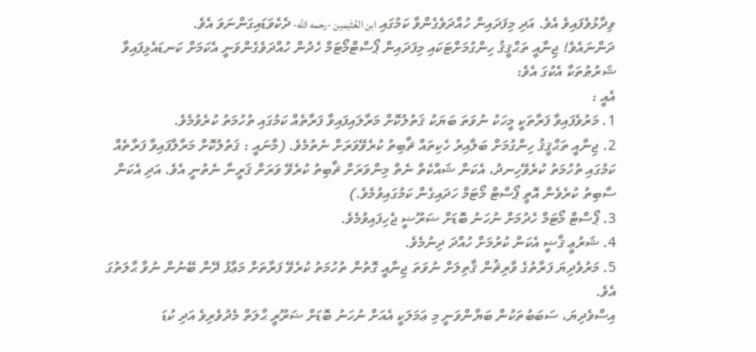ވިދާޅުވެފައިވެ އެވެ. އަދި މިފަދައިން ހުއްދަވެގެންވާ ކަމުގައި ابن العُثَيمين -رحمه الله- ދެކެވަޑައިގަންނަވަ އެވެ.
ދަންނައެވެ! ޖިނާއީ ތަޙްޤީޤު ހިންގުމަށްޓަކައި މިފަދައިން ޕޯސްޓްމޯޓަމް ހެދުން ހުއްދަވެގެންވަނީ އެކަމަށް ކަނޑައެޅިފައިވާ ޝަރުޠުތަކާ އެކުގަ އެވެ:
އެއީ :
1. މަރުވެފައިވާ ފަރާތަކީ މީހަކު ނުވަތަ ބަޔަކު ޤަތުލުކޮށް މަރާލައިފައިވާ ފަރާތެއް ކަމުގައި ތުހުމަތު ކުރެވުމެވެ.
2. ޖިނާއީ ތަޙްޤީޤު ހިންގުމަށް ބަލާއިރު ހެކިތައް ޘާބިތު ކުރެވޭވަރަށް ނެތުމެވެ. (މާނައީ : ޤަތުލުކޮށް މަރާލާފައިވާ ފަރާތެއް ކަމުގައި ތުހުމަތު ކުރެވޭހިނދު، އެކަން ޝައްކެތް ނެތް މިންވަރަށް ޘާބިތު ކުރެވޭ ވަރަށް ޤަރީނާ ނެތުނީ އެވެ. އަދި އެކަން ސާބިތު ކުރެވެން އޮތީ ޕޯސްޓް މޯޓަމް ހަދައިގެން ކަމުގައިވުމެވެ.)
3. ޕޯސްޓް މޯޓަމް ހެދުމަށް ނުހަނު ބޮޑަށް ޟަރޫޟީ ޖެހިފައިވުމެވެ.
4. ޝަރުޢީ ޤާޟީ އެކަން ކުރުމަށް ހުއްދަ ދިނުމެވެ.
5. މަރުވެދިޔަ ފަރާތުގެ ވާރިޘުން ޤާތިލަށް ނުވަތަ ޖިނާއީ ގޮތުން ތުހުމަތު ކުރެވޭ ފަރާތަށް މަޢާފު ދޭން ބޭނުން ނުވާ ޙާލަތުގަ އެވެ.
އިސްވެދިޔަ، ސަބަބުތަކުން ބަޔާންވަނީ މި ޢަމަލަކީ އެއަށް ނުހަނު ބޮޑަށް ޟަރޫރީ ޙާލަތް މެދުވެރިވެ އަދި ކުޑަ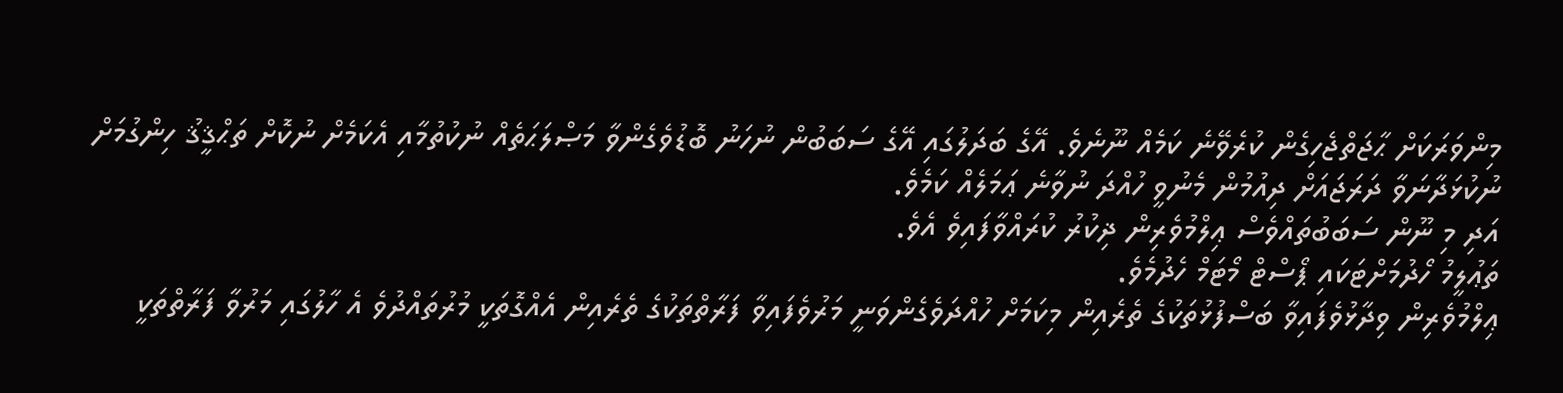މިންވަރަކަށް ޙާޖަތްޖެހިގެން ކުރެވޭނެ ކަމެއް ނޫނެވެ. އޭގެ ބަދަލުގައި އޭގެ ސަބަބުން ނުހަނު ބޮޑުވެގެންވާ މަޞްލަޙަތެއް ނުކުތުމާއި އެކަމެށް ނުކޮށް ތަޙްޤީޤު ހިންގުމަށް ނުކުޅަދާނަވާ ދަރަޖައަށް ދިއުމުން މެނުވީ ހުއްދަ ނުވާނެ ޢަމަލެއް ކަމެވެ.
އަދި މި ނޫން ސަބަބުތައްވެސް ޢިލްމުވެރިން ޛިކުރު ކުރައްވާފައިވެ އެވެ.
ތަޢުލީމު ހޯދުމަށްޓަކައި ޕޯސްޓް މޯޓަމް ހެދުމެވެ.
ޢިލްމުވެރިން ވިދާޅުވެފައިވާ ބަސްފުޅުތަކުގެ ތެރެއިން މިކަމަށް ހުއްދަވެގެންވަނީ މަރުވެފައިވާ ފަރާތްތަކުގެ ތެރެއިން އެއްގޮތަކީ މުރުތައްދުވެ އެ ހާލުގައި މަރުވާ ފަރާތްތަކީ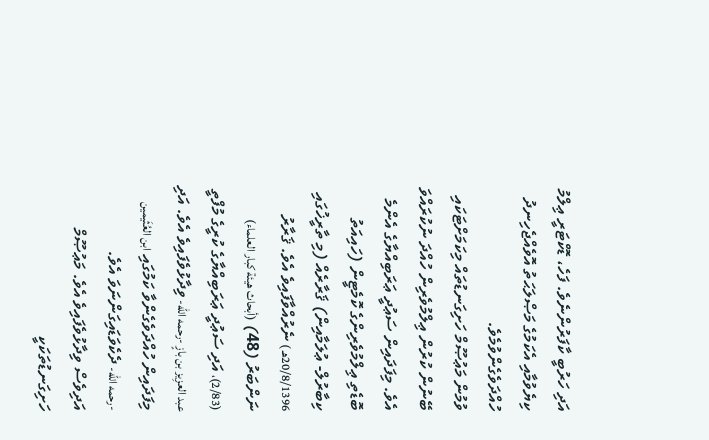އަދި ހަރުބީ ކާފަރުންނެވެ. ފަހެ، ޑޮކްޓަރީ ޢިލްމު ކިޔެވުމާއި އެކަމުގެ މަޞްލަޙަތު އޮވެއްޖެހިނދު ހުއްދަވެގެންވުމެވެ.
ވުމުން މަޢުޞޫމް ހަށިގަނޑުތައް މިކަމަށްޓަކައި ބޭނުން ކުރުން ޢިލްމުވެރިން ހުއްދަ ނުކުރައްވަ އެވެ. މިފަދައިން ސަޢުދީ ޢަރަބިއްޔާގެ އެންމެ ބޮޑެތި ޢިލްމުވެރިންގެ ކޮމެޓީން (ހައިއަތު ކިބާރުލް- ޢުލަމާއިން) ޤަރާރެއް (މި ތާރީޚުގައި 20/8/1396هـ ) ނެރުއްވާފައިވެ އެވެ. ޤަރާރު ނަންބަރު (48) (أبحاث هيئة كبار العلماء) (2/83)، އަދި ސަޢުދީ ޢަރަބިއްޔާގެ ކުރީގެ މުފްތީ عبد العزِيز بن بازٍ -رحمه الله- ވިދާޅުވެފައިވެ އެވެ. އަދި މިފަދައިން ހުއްދަވެގެންވާ ކަމުގައި ابن العُثَيمين -رحمه الله- ދެކެވަޑައިގަންނަވަ އެވެ.
އަދިވެސް ވިދާޅުވެފައިވެ އެވެ. މަޢުޞޫމް ހަށިގަނޑުތަކަކީ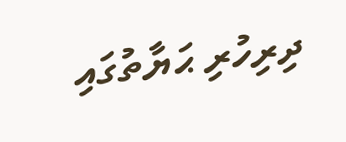ދިރިހުރި ޙަޔާތުގައި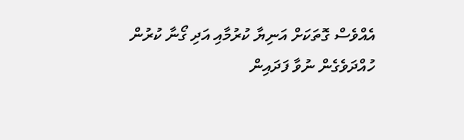އެއްވެސް ގޮތަކަށް އަނިޔާ ކުރުމާއި އަދި ގޯނާ ކުރުން ހުއްދަވެގެން ނުވާ ފަދައިން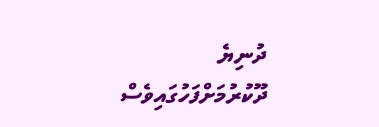ދުނިޔެ ދޫކުރުމަށްފަހުގައިވެސް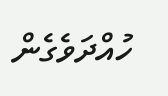ހުއްދަވެގެން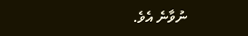ނުވާނެ އެވެ.